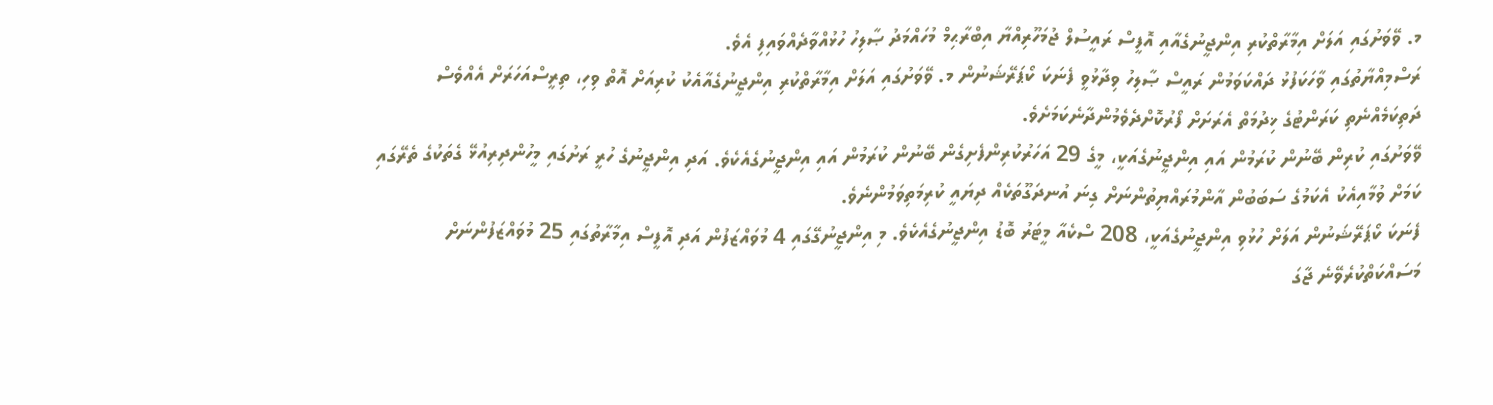މ. ވޭވަށުގައި އަލަށް އިމާރާތްކުރި އިންޖީނުގެއާއި އޮފީސް ރައީސުލް ޖުމަހޫރިއްޔާ އިބްރާޙިމް މުހައްމަދު ޞާލިހު ހުޅުއްވާދެއްވައިފި އެވެ.
ރަސްމިއްޔާތުގައި ވާހަކަފުޅު ދައްކަވަމުން ރައީސް ޞާލިހު ވިދާޅުވީ ފެނަކަ ކޯޕަރޭޝަނުން މ. ވޭވަށުގައި އަލަށް އިމާރާތްކުރި އިންޖީނުގެއާއެކު ކުރިއަށް އޮތް ވިހި، ތިރީސްއަހަރަށް އެއްވެސް ދަތިކަމެއްނެތި ކަރަންޓުގެ ޚިދުމަތް އެރަށަށް ފޯރުކޮށްދެވެމުންދާނެކަމަށެވެ.
ވޭވަށުގައި ކުރިން ބޭނުން ކުރަމުން އައި އިންޖީނުގެއަކީ، މީގެ 29 އަހަރުކުރިންފެށިގެން ބޭނުން ކުރަމުން އައި އިންޖީނުގެއެކެވެ. އަދި އިންޖީނުގެ ހުރީ ރަށުގައި މީހުންދިރިއުޅޭ ގެތަކުގެ ތެރޭގައި ކަމަށް ވުމާއިއެކު އެކަމުގެ ސަބަބުން އާންމުރައްޔިތުންނަށް ގިނަ އުނދަގޫތަކެއް ދިޔައީ ކުރިމަތިވަމުންނެވެ.
ފެނަކަ ކޯޕަރޭޝަނުން އަލަށް ހުޅުވި އިންޖީނުގެއަކީ، 208 ސްކެއާ މީޓަރު ބޮޑު އިންޖީނުގެއެކެވެ. މި އިންޖީނުގޭގައި 4 މުވައްޒަފުން އަދި އޮފީސް އިމާރާތުގައި 25 މުވައްޒަފުންނަށް މަސައްކަތްކުރެވޭނެ ޖާގަ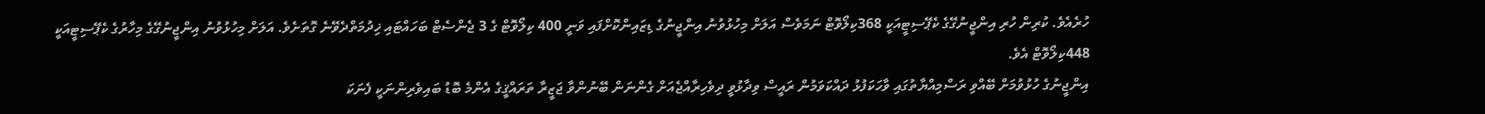ހުރެއެވެ. ކުރިން ހުރި އިންޖީނުގޭގެ ކެޕޭސިޓީއަކީ 368ކިލޯވޮޓް ނަމަވެސް އަލަށް މިހުޅުވުނު އިންޖީނުގެ ޑިޒައިންކޮށްފައި ވަނީ 400 ކިލޯވޮޓް ގެ 3 ޖެންސެޓް ބަހައްޓައި ޚިދުމަތްދެވޭނެ ގޮތަށެވެ. އަލަށް މިހުޅުވުނު އިންޖީނުގޭގެ މިހާރުގެ ކެޕޭސިޓީއަކީ 448ކިލޯވޮޓް އެވެ.
އިންޖީނުގެ ހުޅުވުމަށް ބޭއްވި ރަސްމިއްޔާތުގައި ވާހަކަފުޅު ދައްކަވަމުން ރައީސް ވިދާޅުވީ ދިވެހިރާއްޖެއަށް ގެންނަން ބޭނުންވާ ޖަޒީރާ ތަރައްޤީގެ އެންމެ ބޮޑު ބައިވެރިންނަކީ ފެނަކަ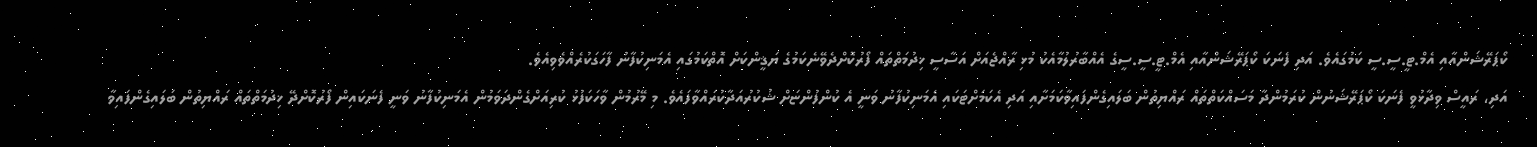ކޯޕަރޭޝަންއާއި އެމް.ޓީ.ސީ.ސީ ކަމުގައެވެ. އަދި ފެނަކަ ކޯޕަރޭޝަންއާއި އެމް.ޓީ.ސީ.ސީގެ އެއްބާރުލުމާއެކު މުޅި ރާއްޖެއަށް އަސާސީ ޚިދުމަތްތައް ފޯރުކޮށްދެވޭނެކަމުގެ ޔަޤީންކަށް އޮތްކަމުގައި އެމަނިކުފާނު ފާހަގަކުރެއްވެވިއެވެ.
އަދި، ރައީސް ވިދާޅުވީ ފެނަކަ ކޯޕަރޭޝަނުން ކުރަމުންދާ މަސައްކަތްތައް ރައްޔިތުން ބަލައިގެންފައިވާކަމަށާއި އަދި އެކަމަށްޓަކައި އެމަނިކުފާނު ވަނީ އެ ކުންފުންޏަށް ޝުކުރުއަދާކުރައްވާފައެވެ. މި މޭރުމުން ވާހަކަފުޅު ކުރިއަށްގެންދަވަމުން އެމަނިކުފާނު ވަނީ ފެނަކައިން ފޯރުކޮށްދޭ ޚިދުމަތްތައް ރައްޔިތުން ބަލައިގެންފައިވާ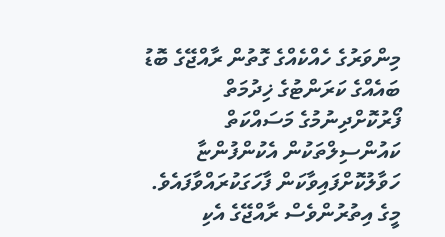މިންވަރުގެ ހެއްކެއްގެ ގޮތުން ރާއްޖޭގެ ބޮޑު ބައެއްގެ ކަރަންޓުގެ ޚިދުމަތް ފޯރުކޮށްދިނުމުގެ މަސައްކަތް ކައުންސިލްތަކުން އެކުންފުންޏާ ހަވާލުކޮށްފައިވާކަން ފާހަގަކުރައްވާފައެވެ.
މީގެ އިތުރުންވެސް ރާއްޖޭގެ އެކި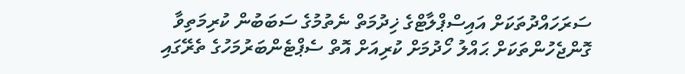ސަރަހައްދުތަކަށް އައިސްޕްލާޓްގެ ޚިދުމަތް ނެތުމުގެ ސަބަބުން ކުރިމަތިވާ ގޮންޖެހުންތަކަށް ޙައްލު ހޯދުމަށް ކުރިއަށް އޮތް ސެޕްޓެންބަރުމަހުގެ ތެރޭގައި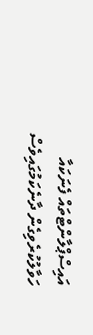އައިސްޕްލާންޓްތައް ފެނަކައާ ހަވާލުކުރެވިގެން ދާނެކަމުގައިވެސް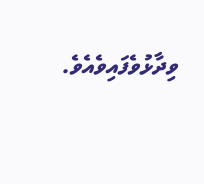ވިދާޅުވެފައިވެއެވެ.